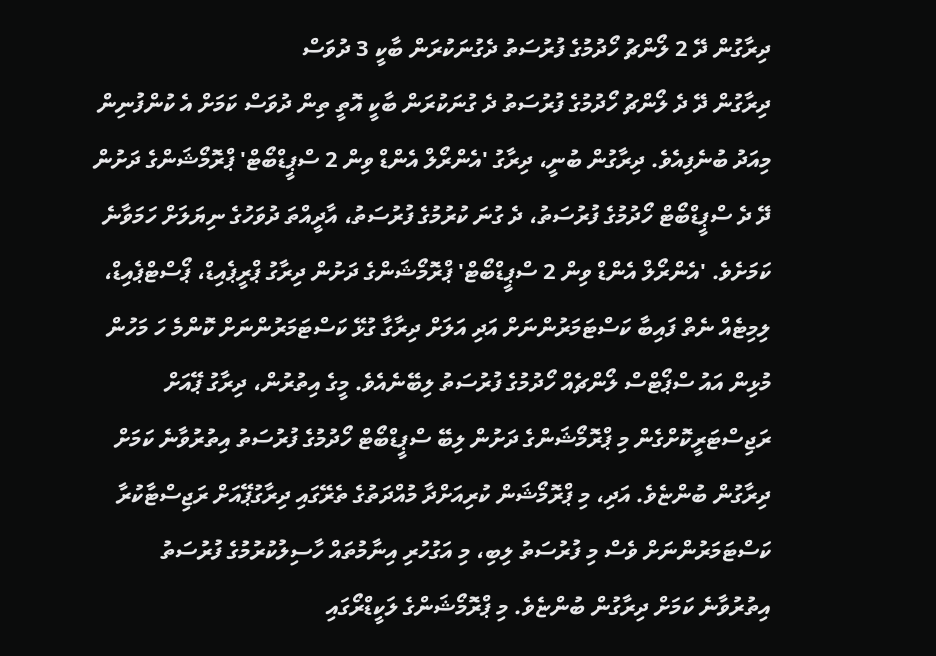ދިރާގުން ދޭ 2 ލޯންޗު ހޯދުމުގެ ފުރުސަތު ދެގުނަކުރަން ބާކީ 3 ދުވަސް
ދިރާގުން ދޭ ދެ ލޯންޗު ހޯދުމުގެ ފުރުސަތު ދެ ގުނަކުރަން ބާކީ އޮތީ ތިން ދުވަސް ކަމަށް އެ ކުންފުނިން މިއަދު ބުނެފިއެވެ. ދިރާގުން ބުނީ، ދިރާގު 'އެންރޯލް އެންޑް ވިން 2 ސްޕީޑްބޯޓް' ޕްރޮމޯޝަންގެ ދަށުން ދޭ ދެ ސްޕީޑްބޯޓް ހޯދުމުގެ ފުރުސަތު، ދެ ގުނަ ކުރުމުގެ ފުރުސަތު، އާދީއްތަ ދުވަހުގެ ނިޔަލަށް ހަމަވާނެ ކަމަށެވެ. 'އެންރޯލް އެންޑް ވިން 2 ސްޕީޑްބޯޓް' ޕްރޮމޯޝަންގެ ދަށުން ދިރާގު ޕްރީޕެއިޑް، ޕޯސްޓްޕެއިޑް، ލިމިޓެއް ނެތް ފައިބާ ކަސްޓަމަރުންނަށް އަދި އަލަށް ދިރާގާ ގުޅޭ ކަސްޓަމަރުންނަށް ކޮންމެ ހަ މަހުން މުޅިން އައު ސްޕޯޓްސް ލޯންޗެއް ހޯދުމުގެ ފުރުސަތު ލިބޭނެއެވެ. މީގެ އިތުރުން، ދިރާގު ޕޭއަށް ރަޖިސްޓަރީކޮށްގެން މި ޕްރޮމޯޝަންގެ ދަށުން ލިބޭ ސްޕީޑްބޯޓް ހޯދުމުގެ ފުރުސަތު އިތުރުވާނެ ކަމަށް ދިރާގުން ބުންޏެވެ. އަދި، މި ޕްރޮމޯޝަން ކުރިއަށްދާ މުއްދަތުގެ ތެރޭގައި ދިރާގުޕޭއަށް ރަޖިސްޓާކުރާ ކަސްޓަމަރުންނަށް ވެސް މި ފުރުސަތު ލިބި، މި އަގުހުރި އިނާމުތައް ހާސިލުކުރުމުގެ ފުރުސަތު އިތުރުވާނެ ކަމަށް ދިރާގުން ބުންޏެވެ. މި ޕްރޮމޯޝަންގެ ލަކީޑްރޯގައި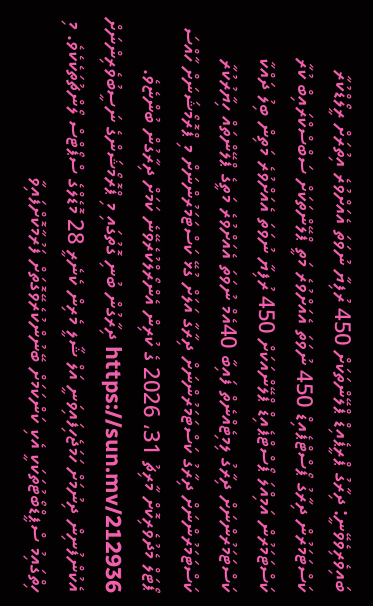ބައިވެރިވެވޭނީ: ދިރާގު ޕްރީޕެއިޑް ޕްލޭންތަކަށް 450 ރުފިޔާ ނުވަތަ އެއަށްވުރެ އިތުރަށް ރީލޯޑްކުރާ ކަސްޓަމަރުން ދިރާގު ޕޯސްޓްޕެއިޑް 450 ނުވަތަ އެއަށްވުރެ މަތީ ޕްލޭންތަކަށް ސަބްސްކްރައިބް ކުރާ ކަސްޓަމަރުން އަމިއްލަ ޕޯސްޓްޕެއިޑް ޕްލޭންއަކަށް 450 ރުފިޔާ ނުވަތަ އެއަށްވުރެ މަތިން ބިލު ދައްކާ ކަސްޓަމަރުންނަށް ދިރާގު ލިމިޓެއްނެތް ފައިބާ 40އެމް ނުވަތަ އެއަށްވުރެ މަތީގެ ޕްލޭންތައް ހިޔާރުކުރާ ކަސްޓަމަރުންނަށް ދިރާގު ކަސްޓަމަރުންނަށް ދިރާގާ އަލަށް ގުޅޭ ކަސްޓަމަރުންނަށް މި ޕްރޮމޯޝަނަށް ހާއްސަ ޕޯޓަލް މެދުވެރިކޮށް މާރިޗު 31، 2026 ގެ ކުރިން އެންރޯލްކުރެވޭނެ ކަމަށް ދިރާގުން ބުންޏެވެ. https://sun.mv/212936 ދިރާގުން ބުނި ގޮތުގައި މި ޕްރޮމޯޝަންގެ ނަސީބުވެރިންނަށް އެކުންފުނިން ދިނުމަށް ހަމަޖެހިފައިވަނީ އަލް ޝާލީ މެރިން ކެނެރީ 28 މޮޑެލްގެ ސްޕޯޓްސް ލޯންޗުތަކެކެވެ. މި ހިތްގައިމު ސްޕީޑްބޯޓުތަކަކީ އެކި ކަންކަމަށް ބޭނުންކުރެވޭގޮތަށް ފަރުމާކޮށްފައިވާ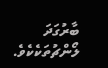ބާރުގަދަ ލޯންޗުތަކެކެވެ.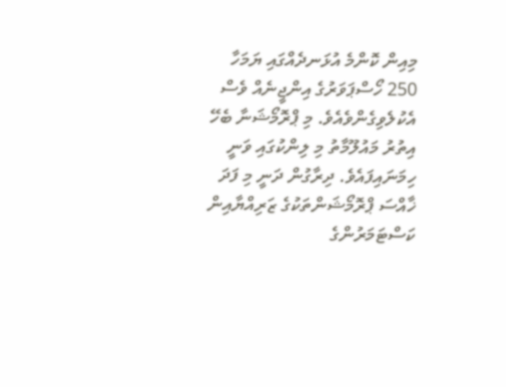މިއިން ކޮންމެ އުޅަނދެއްގައި ޔަމަހާ 250 ހޯސްޕަވަރުގެ އިންޖީނެއް ވެސް އެކުލެވިގެންވެއެވެ. މި ޕްރޮމޯޝަނާ ބެހޭ އިތުރު މައުލޫމާތު މި ލިންކުގައި ވަނީ ހިމަނައިފައެވެ. ދިރާގުން ދަނީ މި ފަދަ ޚާއްސަ ޕްރޮމޯޝަންތަކުގެ ޒަރިއްޔާއިން ކަސްޓަމަރުންގެ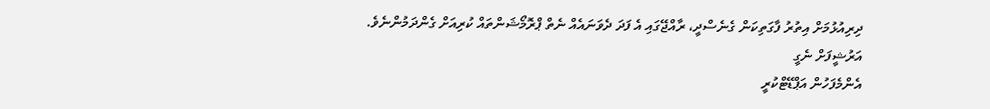ދިރިއުޅުމަށް އިތުރު ފާގަތިކަން ގެނެސްދީ، ރާއްޖޭގައި އެ ފަދަ ދެވަނައެއް ނެތް ޕްރޮމޯޝަންތައް ކުރިއަށް ގެންދަމުންނެވެ.
އަރުޝީފަށް ނެގީ
އެންމެފަހުން އަޕްޑޭޓްކުރީ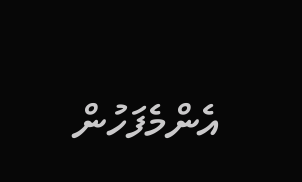އެންމެފަހުން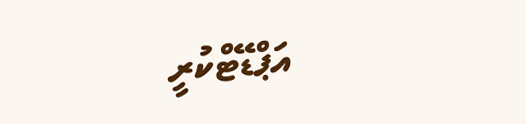އަޕްޑޭޓްކުރީ